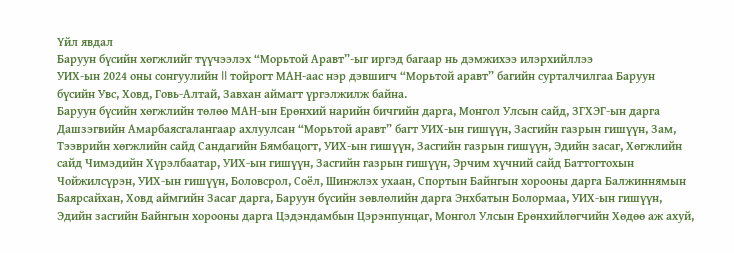Үйл явдал
Баруун бүсийн хөгжлийг түүчээлэх “Морьтой Аравт”-ыг иргэд багаар нь дэмжихээ илэрхийллээ
УИХ-ын 2024 оны сонгуулийн II тойрогт МАН-аас нэр дэвшигч “Морьтой аравт” багийн сурталчилгаа Баруун бүсийн Увс, Ховд, Говь-Алтай, Завхан аймагт үргэлжилж байна.
Баруун бүсийн хөгжлийн төлөө МАН-ын Ерөнхий нарийн бичгийн дарга, Монгол Улсын сайд, ЗГХЭГ-ын дарга Дашзэгвийн Амарбаясгалангаар ахлуулсан “Морьтой аравт” багт УИХ-ын гишүүн, Засгийн газрын гишүүн, Зам, Тээврийн хөгжлийн сайд Сандагийн Бямбацогт, УИХ-ын гишүүн, Засгийн газрын гишүүн, Эдийн засаг, Хөгжлийн сайд Чимэдийн Хүрэлбаатар, УИХ-ын гишүүн, Засгийн газрын гишүүн, Эрчим хүчний сайд Баттогтохын Чойжилсүрэн, УИХ-ын гишүүн, Боловсрол, Соёл, Шинжлэх ухаан, Спортын Байнгын хорооны дарга Балжиннямын Баярсайхан, Ховд аймгийн Засаг дарга, Баруун бүсийн зөвлөлийн дарга Энхбатын Болормаа, УИХ-ын гишүүн, Эдийн засгийн Байнгын хорооны дарга Цэдэндамбын Цэрэнпунцаг, Монгол Улсын Ерөнхийлөгчийн Хөдөө аж ахуй,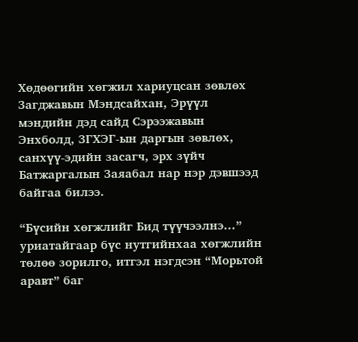Хөдөөгийн хөгжил хариуцсан зөвлөх Загджавын Мэндсайхан, Эрүүл мэндийн дэд сайд Сэрээжавын Энхболд, ЗГХЭГ-ын даргын зөвлөх, санхүү-эдийн засагч, эрх зүйч Батжаргалын Заяабал нар нэр дэвшээд байгаа билээ.

“Бүсийн хөгжлийг Бид түүчээлнэ...” уриатайгаар бүс нутгийнхаа хөгжлийн төлөө зорилго, итгэл нэгдсэн “Морьтой аравт” баг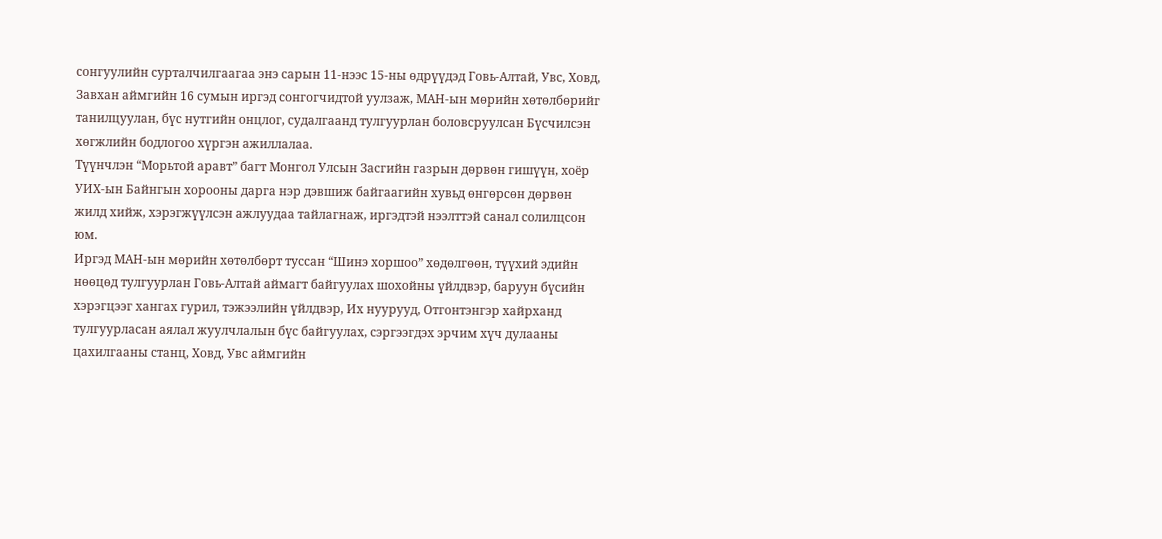сонгуулийн сурталчилгаагаа энэ сарын 11-нээс 15-ны өдрүүдэд Говь-Алтай, Увс, Ховд, Завхан аймгийн 16 сумын иргэд сонгогчидтой уулзаж, МАН-ын мөрийн хөтөлбөрийг танилцуулан, бүс нутгийн онцлог, судалгаанд тулгуурлан боловсруулсан Бүсчилсэн хөгжлийн бодлогоо хүргэн ажиллалаа.
Түүнчлэн “Морьтой аравт” багт Монгол Улсын Засгийн газрын дөрвөн гишүүн, хоёр УИХ-ын Байнгын хорооны дарга нэр дэвшиж байгаагийн хувьд өнгөрсөн дөрвөн жилд хийж, хэрэгжүүлсэн ажлуудаа тайлагнаж, иргэдтэй нээлттэй санал солилцсон юм.
Иргэд МАН-ын мөрийн хөтөлбөрт туссан “Шинэ хоршоо” хөдөлгөөн, түүхий эдийн нөөцөд тулгуурлан Говь-Алтай аймагт байгуулах шохойны үйлдвэр, баруун бүсийн хэрэгцээг хангах гурил, тэжээлийн үйлдвэр, Их нуурууд, Отгонтэнгэр хайрханд тулгуурласан аялал жуулчлалын бүс байгуулах, сэргээгдэх эрчим хүч дулааны цахилгааны станц, Ховд, Увс аймгийн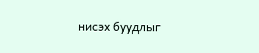нисэх буудлыг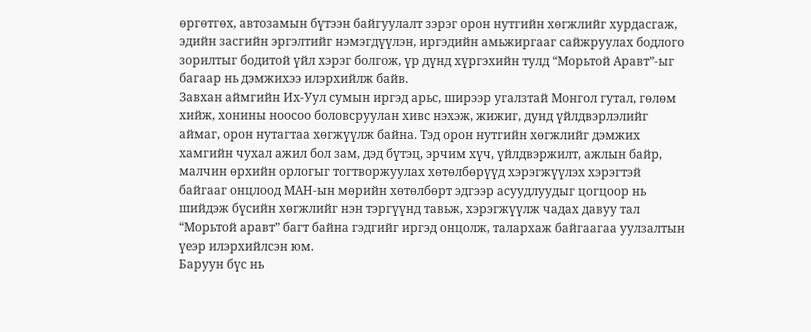өргөтгөх, автозамын бүтээн байгуулалт зэрэг орон нутгийн хөгжлийг хурдасгаж, эдийн засгийн эргэлтийг нэмэгдүүлэн, иргэдийн амьжиргааг сайжруулах бодлого зорилтыг бодитой үйл хэрэг болгож, үр дүнд хүргэхийн тулд “Морьтой Аравт”-ыг багаар нь дэмжихээ илэрхийлж байв.
Завхан аймгийн Их-Уул сумын иргэд арьс, ширээр угалзтай Монгол гутал, гөлөм хийж, хонины ноосоо боловсруулан хивс нэхэж, жижиг, дунд үйлдвэрлэлийг аймаг, орон нутагтаа хөгжүүлж байна. Тэд орон нутгийн хөгжлийг дэмжих хамгийн чухал ажил бол зам, дэд бүтэц, эрчим хүч, үйлдвэржилт, ажлын байр, малчин өрхийн орлогыг тогтворжуулах хөтөлбөрүүд хэрэгжүүлэх хэрэгтэй байгааг онцлоод МАН-ын мөрийн хөтөлбөрт эдгээр асуудлуудыг цогцоор нь шийдэж бүсийн хөгжлийг нэн тэргүүнд тавьж, хэрэгжүүлж чадах давуу тал “Морьтой аравт” багт байна гэдгийг иргэд онцолж, талархаж байгаагаа уулзалтын үеэр илэрхийлсэн юм.
Баруун бүс нь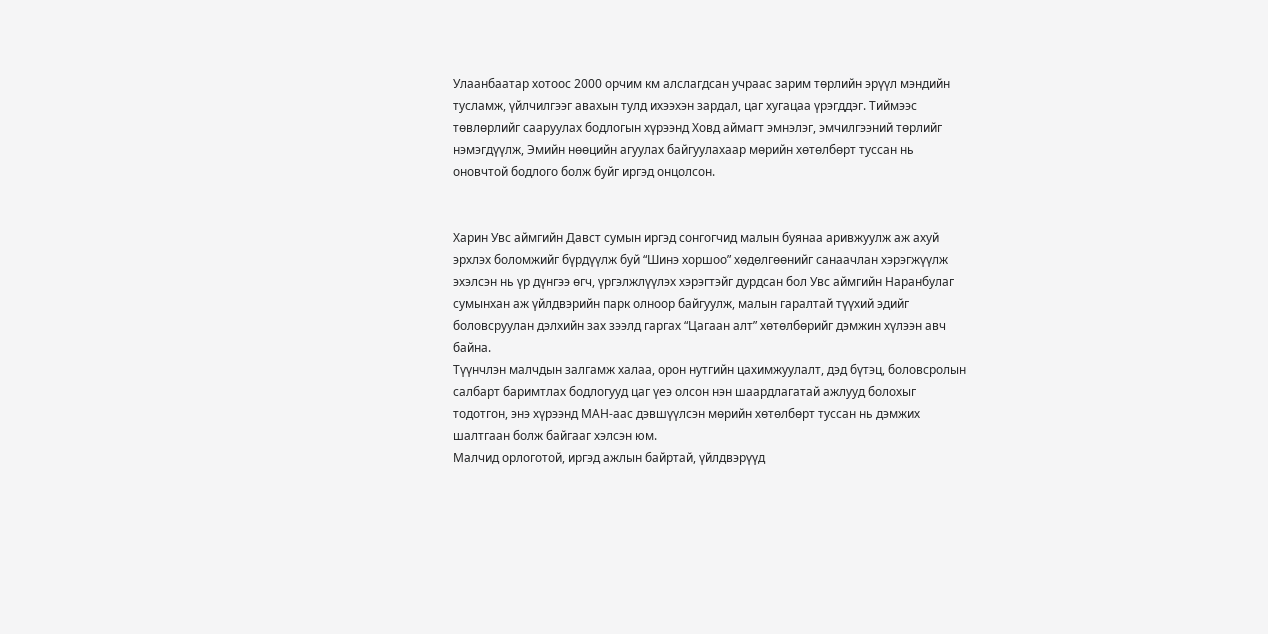Улаанбаатар хотоос 2000 орчим км алслагдсан учраас зарим төрлийн эрүүл мэндийн тусламж, үйлчилгээг авахын тулд ихээхэн зардал, цаг хугацаа үрэгддэг. Тиймээс төвлөрлийг сааруулах бодлогын хүрээнд Ховд аймагт эмнэлэг, эмчилгээний төрлийг нэмэгдүүлж, Эмийн нөөцийн агуулах байгуулахаар мөрийн хөтөлбөрт туссан нь оновчтой бодлого болж буйг иргэд онцолсон.


Харин Увс аймгийн Давст сумын иргэд сонгогчид малын буянаа аривжуулж аж ахуй эрхлэх боломжийг бүрдүүлж буй “Шинэ хоршоо” хөдөлгөөнийг санаачлан хэрэгжүүлж эхэлсэн нь үр дүнгээ өгч, үргэлжлүүлэх хэрэгтэйг дурдсан бол Увс аймгийн Наранбулаг сумынхан аж үйлдвэрийн парк олноор байгуулж, малын гаралтай түүхий эдийг боловсруулан дэлхийн зах зээлд гаргах “Цагаан алт” хөтөлбөрийг дэмжин хүлээн авч байна.
Түүнчлэн малчдын залгамж халаа, орон нутгийн цахимжуулалт, дэд бүтэц, боловсролын салбарт баримтлах бодлогууд цаг үеэ олсон нэн шаардлагатай ажлууд болохыг тодотгон, энэ хүрээнд МАН-аас дэвшүүлсэн мөрийн хөтөлбөрт туссан нь дэмжих шалтгаан болж байгааг хэлсэн юм.
Малчид орлоготой, иргэд ажлын байртай, үйлдвэрүүд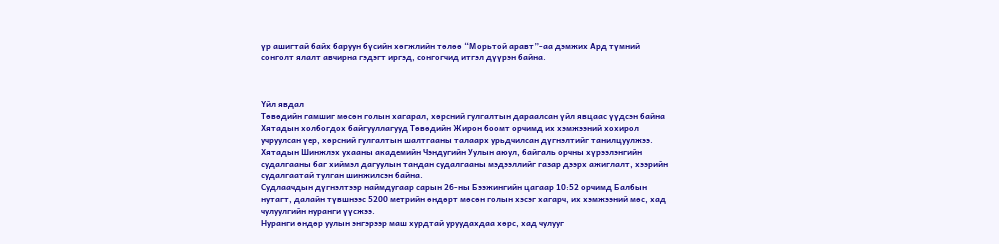үр ашигтай байх баруун бүсийн хөгжлийн төлөө “Морьтой аравт”-аа дэмжих Ард түмний сонголт ялалт авчирна гэдэгт иргэд, сонгогчид итгэл дүүрэн байна.



Үйл явдал
Төвөдийн гамшиг мөсөн голын хагарал, хөрсний гулгалтын дараалсан үйл явцаас үүдсэн байна
Хятадын холбогдох байгууллагууд Төвөдийн Жирон боомт орчимд их хэмжээний хохирол учруулсан үер, хөрсний гулгалтын шалтгааны талаарх урьдчилсан дүгнэлтийг танилцуулжээ.
Хятадын Шинжлэх ухааны академийн Чэндугийн Уулын аюул, байгаль орчны хүрээлэнгийн судалгааны баг хиймэл дагуулын тандан судалгааны мэдээллийг газар дээрх ажиглалт, хээрийн судалгаатай тулган шинжилсэн байна.
Судлаачдын дүгнэлтээр наймдугаар сарын 26-ны Бээжингийн цагаар 10:52 орчимд Балбын нутагт, далайн түвшнээс 5200 метрийн өндөрт мөсөн голын хэсэг хагарч, их хэмжээний мөс, хад чулуулгийн нуранги үүсжээ.
Нуранги өндөр уулын энгэрээр маш хурдтай уруудахдаа хөрс, хад чулууг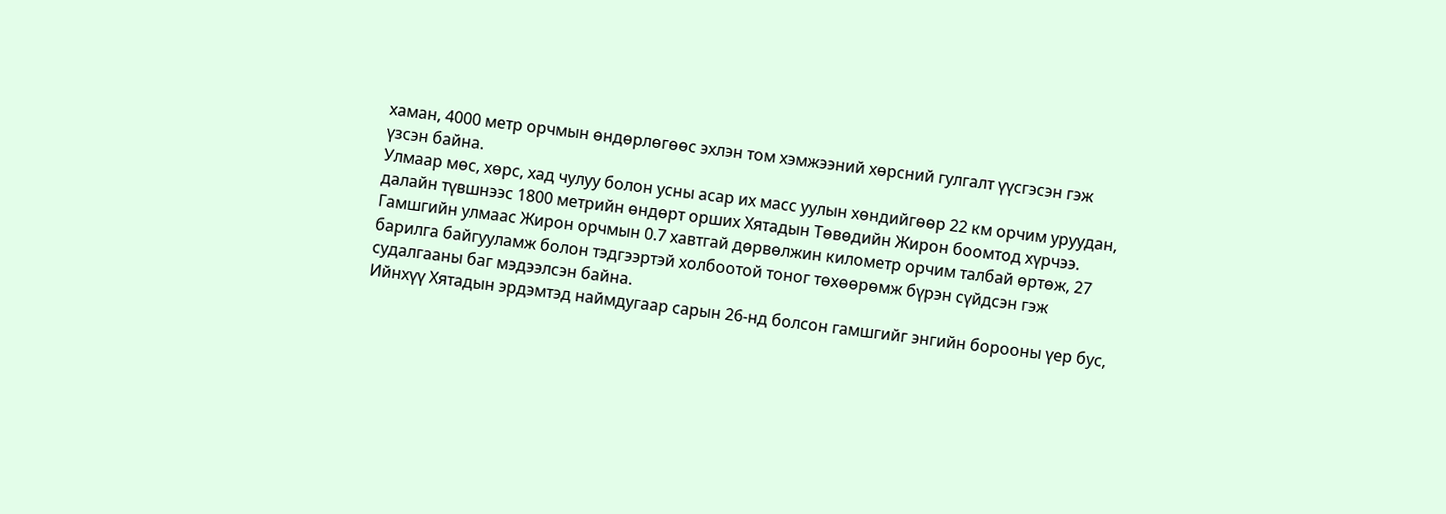хаман, 4000 метр орчмын өндөрлөгөөс эхлэн том хэмжээний хөрсний гулгалт үүсгэсэн гэж үзсэн байна.
Улмаар мөс, хөрс, хад чулуу болон усны асар их масс уулын хөндийгөөр 22 км орчим уруудан, далайн түвшнээс 1800 метрийн өндөрт орших Хятадын Төвөдийн Жирон боомтод хүрчээ.
Гамшгийн улмаас Жирон орчмын 0.7 хавтгай дөрвөлжин километр орчим талбай өртөж, 27 барилга байгууламж болон тэдгээртэй холбоотой тоног төхөөрөмж бүрэн сүйдсэн гэж судалгааны баг мэдээлсэн байна.
Ийнхүү Хятадын эрдэмтэд наймдугаар сарын 26-нд болсон гамшгийг энгийн борооны үер бус,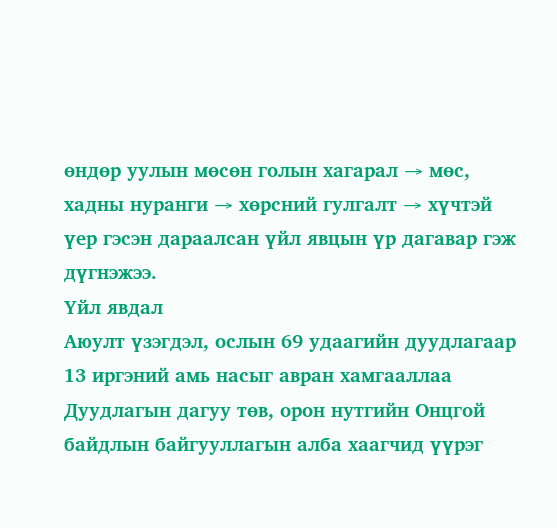өндөр уулын мөсөн голын хагарал → мөс, хадны нуранги → хөрсний гулгалт → хүчтэй үер гэсэн дараалсан үйл явцын үр дагавар гэж дүгнэжээ.
Үйл явдал
Аюулт үзэгдэл, ослын 69 удаагийн дуудлагаар 13 иргэний амь насыг авран хамгааллаа
Дуудлагын дагуу төв, орон нутгийн Онцгой байдлын байгууллагын алба хаагчид үүрэг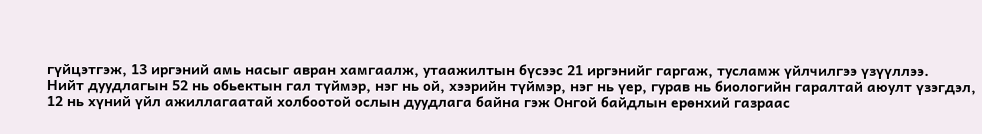гүйцэтгэж, 13 иргэний амь насыг авран хамгаалж, утаажилтын бүсээс 21 иргэнийг гаргаж, тусламж үйлчилгээ үзүүллээ.
Нийт дуудлагын 52 нь обьектын гал түймэр, нэг нь ой, хээрийн түймэр, нэг нь үер, гурав нь биологийн гаралтай аюулт үзэгдэл, 12 нь хүний үйл ажиллагаатай холбоотой ослын дуудлага байна гэж Онгой байдлын ерөнхий газраас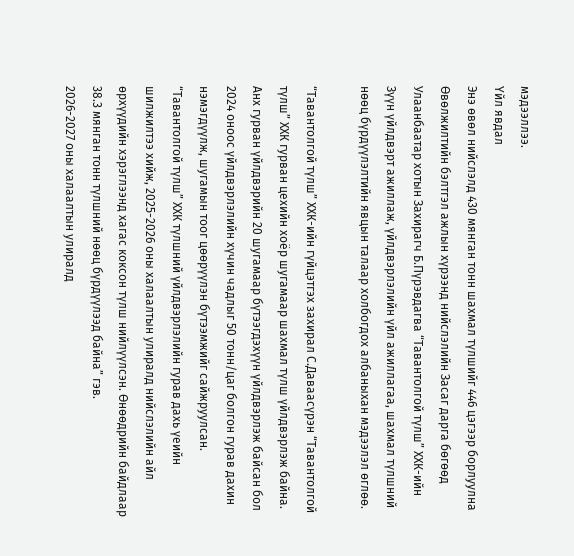мэдээллээ.
Үйл явдал
Энэ өвөл нийслэлд 430 мянган тонн шахмал түлшийг 446 цэгээр борлуулна
Өвөлжилтийн бэлтгэл ажлын хүрээнд нийслэлийн Засаг дарга бөгөөд Улаанбаатар хотын Захирагч Б.Пүрэвдагва “Тавантолгой түлш” ХХК-ийн Зүүн үйлдвэрт ажиллаж, үйлдвэрлэлийн үйл ажиллагаа, шахмал түлшний нөөц бүрдүүлэлтийн явцын талаар холбогдох албаныхан мэдээлэл өглөө.

“Тавантолгой түлш” ХХК-ийн гүйцэтгэх захирал С.Даваасүрэн “Тавантолгой түлш” ХХК гурван цехийн хоёр шугамаар шахмал түлш үйлдвэрлэж байна. Анх гурван үйлдвэрийн 20 шугамаар бүтээгдэхүүн үйлдвэрлэж байсан бол 2024 оноос үйлдвэрлэлийн хүчин чадлыг 50 тонн/цаг болгон гурав дахин нэмэгдүүлж, шугамын тоог цөөрүүлэн бүтээмжийг сайжруулсан. “Тавантолгой түлш” ХХК түлшний үйлдвэрлэлийн гурав дахь үеийн шилжилтээ хийж, 2025-2026 оны халаалтын улиралд нийслэлийн айл өрхүүдийн хэрэглээнд хагас коксон түлш нийлүүлсэн. Өнөөдрийн байдлаар 38.3 мянган тонн түлшний нөөц бүрдүүлээд байна” гэв.
2026-2027 оны халаалтын улиралд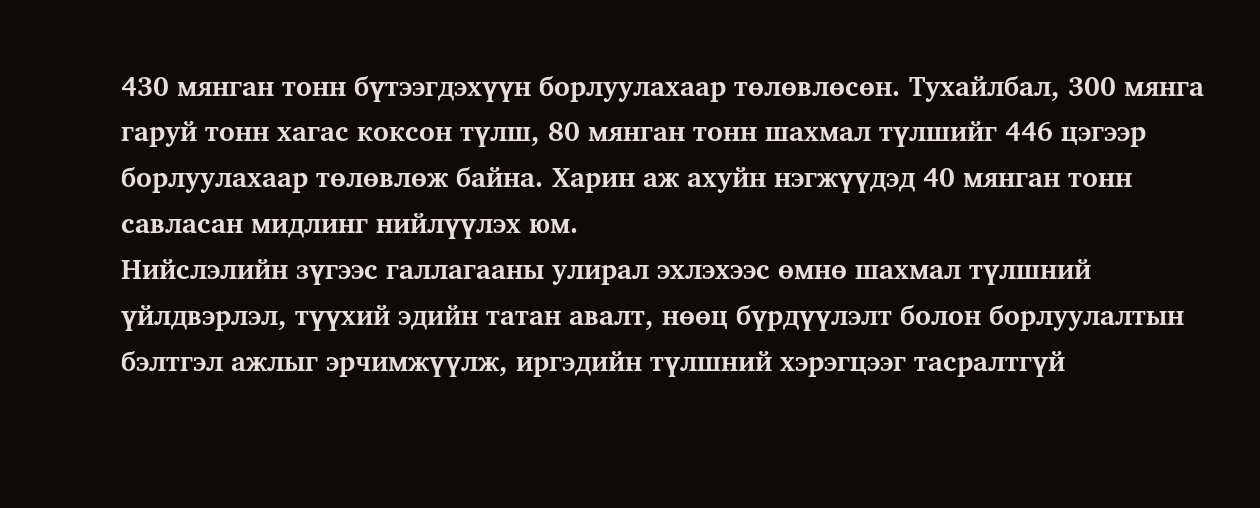430 мянган тонн бүтээгдэхүүн борлуулахаар төлөвлөсөн. Тухайлбал, 300 мянга гаруй тонн хагас коксон түлш, 80 мянган тонн шахмал түлшийг 446 цэгээр борлуулахаар төлөвлөж байна. Харин аж ахуйн нэгжүүдэд 40 мянган тонн савласан мидлинг нийлүүлэх юм.
Нийслэлийн зүгээс галлагааны улирал эхлэхээс өмнө шахмал түлшний үйлдвэрлэл, түүхий эдийн татан авалт, нөөц бүрдүүлэлт болон борлуулалтын бэлтгэл ажлыг эрчимжүүлж, иргэдийн түлшний хэрэгцээг тасралтгүй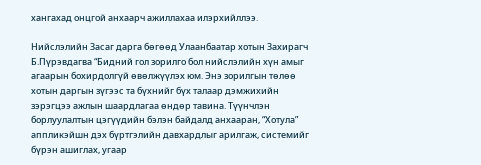хангахад онцгой анхаарч ажиллахаа илэрхийллээ.

Нийслэлийн Засаг дарга бөгөөд Улаанбаатар хотын Захирагч Б.Пүрэвдагва “Бидний гол зорилго бол нийслэлийн хүн амыг агаарын бохирдолгүй өвөлжүүлэх юм. Энэ зорилгын төлөө хотын даргын зүгээс та бүхнийг бүх талаар дэмжихийн зэрэгцээ ажлын шаардлагаа өндөр тавина. Түүнчлэн борлуулалтын цэгүүдийн бэлэн байдалд анхааран, “Хотула” аппликэйшн дэх бүртгэлийн давхардлыг арилгаж, системийг бүрэн ашиглах, угаар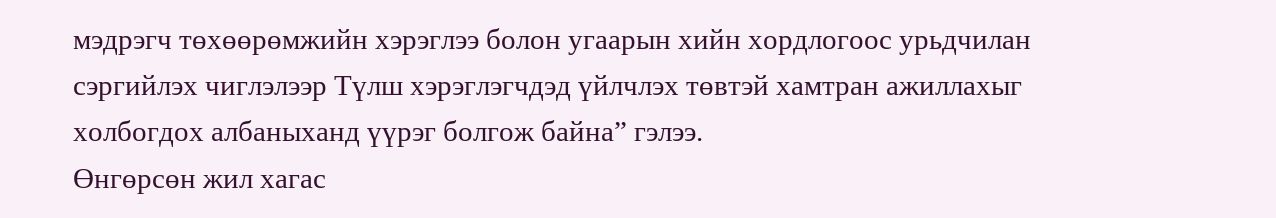мэдрэгч төхөөрөмжийн хэрэглээ болон угаарын хийн хордлогоос урьдчилан сэргийлэх чиглэлээр Түлш хэрэглэгчдэд үйлчлэх төвтэй хамтран ажиллахыг холбогдох албаныханд үүрэг болгож байна” гэлээ.
Өнгөрсөн жил хагас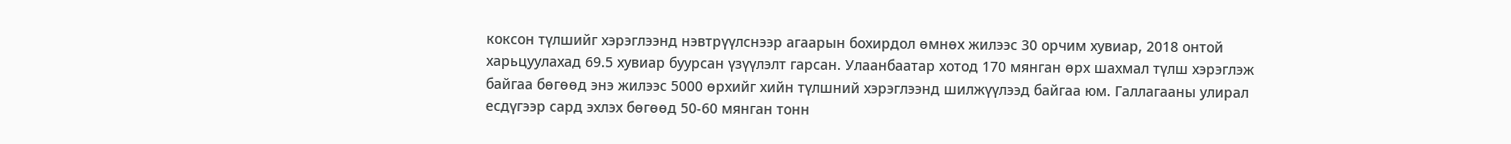коксон түлшийг хэрэглээнд нэвтрүүлснээр агаарын бохирдол өмнөх жилээс 30 орчим хувиар, 2018 онтой харьцуулахад 69.5 хувиар буурсан үзүүлэлт гарсан. Улаанбаатар хотод 170 мянган өрх шахмал түлш хэрэглэж байгаа бөгөөд энэ жилээс 5000 өрхийг хийн түлшний хэрэглээнд шилжүүлээд байгаа юм. Галлагааны улирал есдүгээр сард эхлэх бөгөөд 50-60 мянган тонн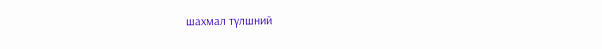шахмал түлшний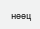нөөц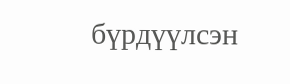бүрдүүлсэн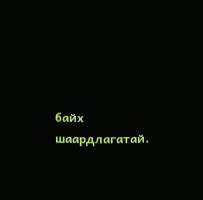байх шаардлагатай.